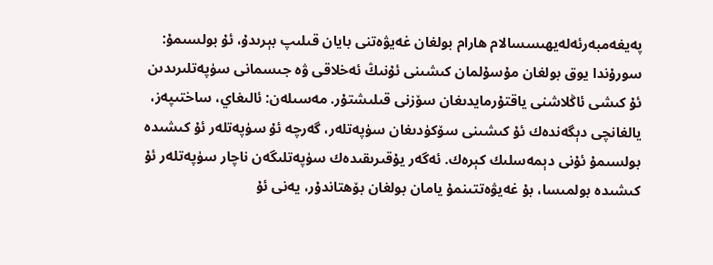پەيغەمبەرئەلەيھىسسالام ھارام بولغان غەيۋەتنى بايان قىلىپ بېرىدۇ، ئۇ بولسىمۇ: سورۇندا يوق بولغان مۇسۇلمان كىشىنى ئۇنىڭ ئەخلاقى ۋە جىسمانى سۈپەتلىرىدىن ئۇ كىشى ئاڭلاشنى ياقتۇرمايدىغان سۆزنى قىلىشتۇر. مەسىلەن: ئالىغاي، ساختىپەز، يالغانچى دېگەندەك ئۇ كىشىنى سۆكۈدىغان سۈپەتلەر، گەرچە ئۇ سۈپەتلەر ئۇ كىشىدە بولسىمۇ ئۇنى دېمەسلىك كېرەك. ئەگەر يۇقىرىقىدەك سۈپەتلىگەن ناچار سۈپەتلەر ئۇ كىشىدە بولمىسا، بۇ غەيۋەتتىنمۇ يامان بولغان بۆھتاندۇر، يەنى ئۇ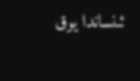ئىنساندا يوق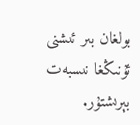بولغان بىر ئىشنى ئۇنىڭغا نىسبەت بېرىشتۇر.